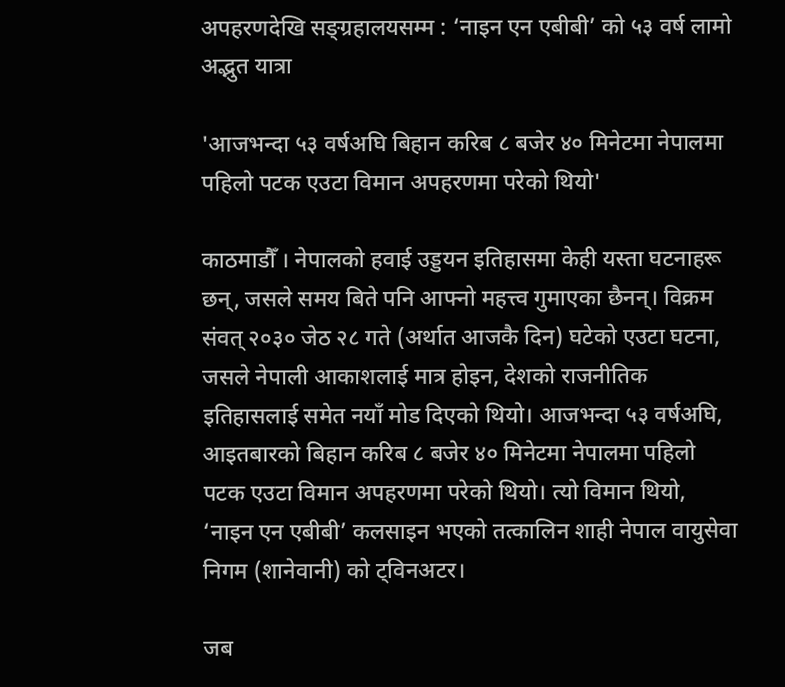अपहरणदेखि सङ्ग्रहालयसम्म : ‘नाइन एन एबीबी’ को ५३ वर्ष लामो अद्भुत यात्रा

'आजभन्दा ५३ वर्षअघि बिहान करिब ८ बजेर ४० मिनेटमा नेपालमा पहिलो पटक एउटा विमान अपहरणमा परेको थियो'

काठमाडौँ । नेपालको हवाई उड्डयन इतिहासमा केही यस्ता घटनाहरू छन्, जसले समय बिते पनि आफ्नो महत्त्व गुमाएका छैनन्। विक्रम संवत् २०३० जेठ २८ गते (अर्थात आजकै दिन) घटेको एउटा घटना, जसले नेपाली आकाशलाई मात्र होइन, देशको राजनीतिक इतिहासलाई समेत नयाँ मोड दिएको थियो। आजभन्दा ५३ वर्षअघि, आइतबारको बिहान करिब ८ बजेर ४० मिनेटमा नेपालमा पहिलो पटक एउटा विमान अपहरणमा परेको थियो। त्यो विमान थियो, ‘नाइन एन एबीबी’ कलसाइन भएको तत्कालिन शाही नेपाल वायुसेवा निगम (शानेवानी) को ट्विनअटर।

जब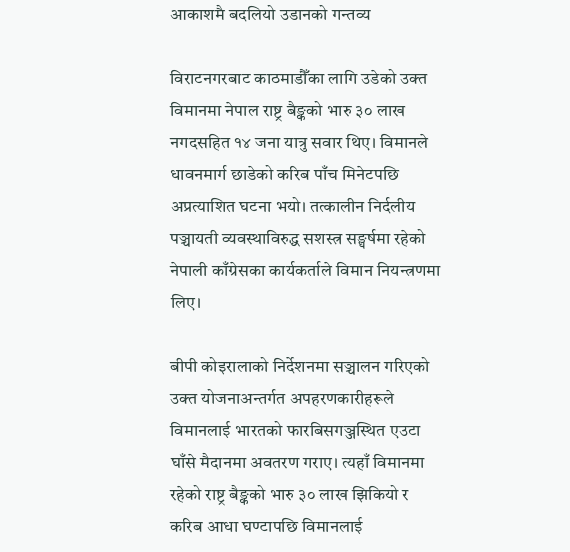आकाशमै बदलियो उडानको गन्तव्य

विराटनगरबाट काठमाडौँका लागि उडेको उक्त विमानमा नेपाल राष्ट्र बैङ्कको भारु ३० लाख नगदसहित १४ जना यात्रु सवार थिए। विमानले धावनमार्ग छाडेको करिब पाँच मिनेटपछि अप्रत्याशित घटना भयो। तत्कालीन निर्दलीय पञ्चायती व्यवस्थाविरुद्ध सशस्त्र सङ्घर्षमा रहेको नेपाली काँग्रेसका कार्यकर्ताले विमान नियन्त्रणमा लिए।

बीपी कोइरालाको निर्देशनमा सञ्चालन गरिएको उक्त योजनाअन्तर्गत अपहरणकारीहरूले विमानलाई भारतको फारबिसगञ्जस्थित एउटा घाँसे मैदानमा अवतरण गराए। त्यहाँ विमानमा रहेको राष्ट्र बैङ्कको भारु ३० लाख झिकियो र करिब आधा घण्टापछि विमानलाई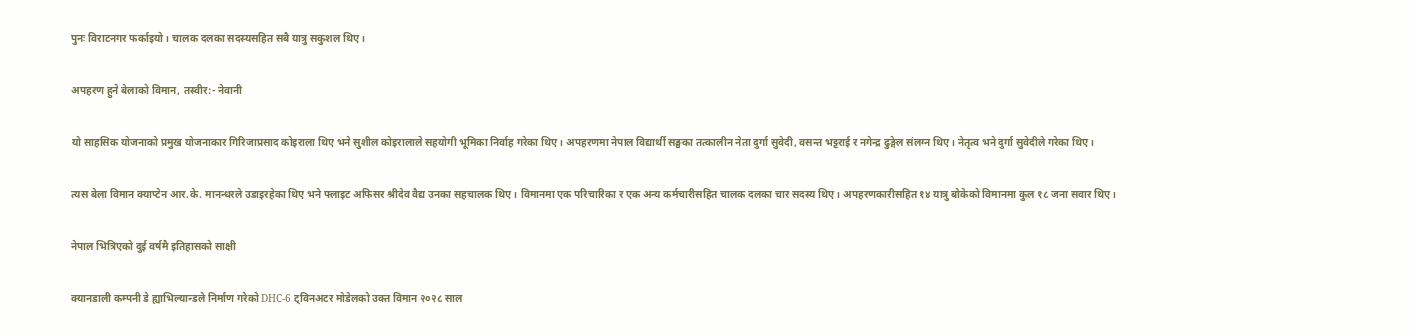पुनः विराटनगर फर्काइयो। चालक दलका सदस्यसहित सबै यात्रु सकुशल थिए।

अपहरण हुने बेलाको विमान, तस्वीर:- नेवानी

यो साहसिक योजनाको प्रमुख योजनाकार गिरिजाप्रसाद कोइराला थिए भने सुशील कोइरालाले सहयोगी भूमिका निर्वाह गरेका थिए। अपहरणमा नेपाल विद्यार्थी सङ्घका तत्कालीन नेता दुर्गा सुवेदी, वसन्त भट्टराई र नगेन्द्र ढुङ्गेल संलग्न थिए। नेतृत्व भने दुर्गा सुवेदीले गरेका थिए।

त्यस बेला विमान क्याप्टेन आर.के. मानन्धरले उडाइरहेका थिए भने फ्लाइट अफिसर श्रीदेव वैद्य उनका सहचालक थिए। विमानमा एक परिचारिका र एक अन्य कर्मचारीसहित चालक दलका चार सदस्य थिए। अपहरणकारीसहित १४ यात्रु बोकेको विमानमा कुल १८ जना सवार थिए।

नेपाल भित्रिएको दुई वर्षमै इतिहासको साक्षी

क्यानडाली कम्पनी डे ह्याभिल्यान्डले निर्माण गरेको DHC-6 ट्विनअटर मोडेलको उक्त विमान २०२८ साल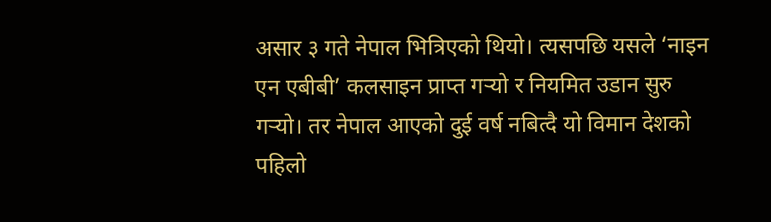असार ३ गते नेपाल भित्रिएको थियो। त्यसपछि यसले ‘नाइन एन एबीबी’ कलसाइन प्राप्त गर्‍यो र नियमित उडान सुरु गर्‍यो। तर नेपाल आएको दुई वर्ष नबित्दै यो विमान देशको पहिलो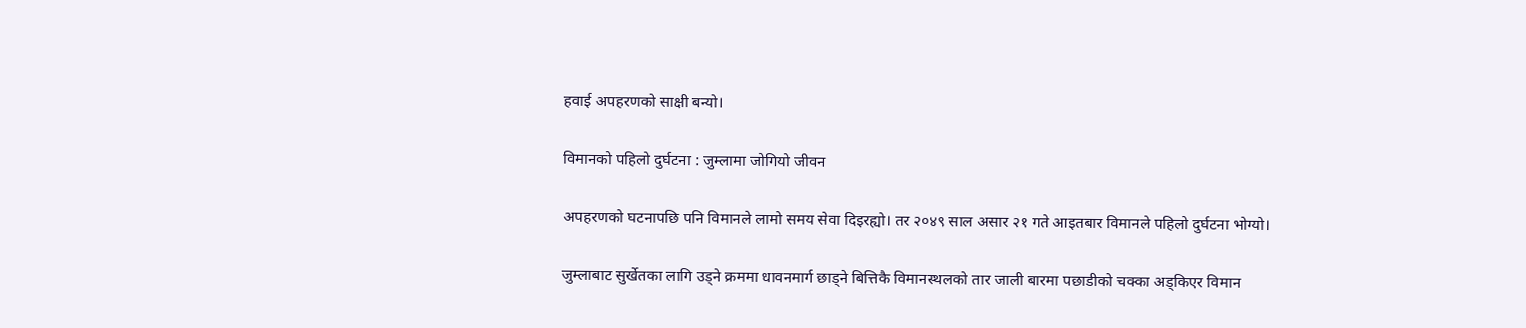हवाई अपहरणको साक्षी बन्यो।

विमानको पहिलो दुर्घटना : जुम्लामा जोगियो जीवन

अपहरणको घटनापछि पनि विमानले लामो समय सेवा दिइरह्यो। तर २०४९ साल असार २१ गते आइतबार विमानले पहिलो दुर्घटना भोग्यो।

जुम्लाबाट सुर्खेतका लागि उड्ने क्रममा धावनमार्ग छाड्ने बित्तिकै विमानस्थलको तार जाली बारमा पछाडीको चक्का अड्किएर विमान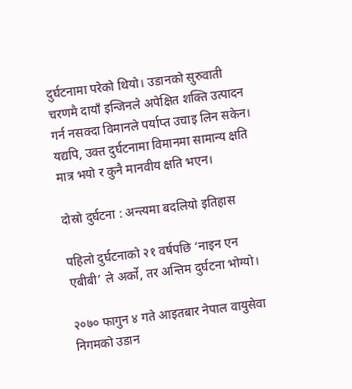दुर्घटनामा परेको थियो। उडानको सुरुवाती चरणमै दायाँ इन्जिनले अपेक्षित शक्ति उत्पादन गर्न नसक्दा विमानले पर्याप्त उचाइ लिन सकेन। यद्यपि, उक्त दुर्घटनामा विमानमा सामान्य क्षति मात्र भयो र कुनै मानवीय क्षति भएन।

दोस्रो दुर्घटना : अन्त्यमा बदलियो इतिहास

पहिलो दुर्घटनाको २१ वर्षपछि ‘नाइन एन एबीबी’ ले अर्को, तर अन्तिम दुर्घटना भोग्यो।

२०७० फागुन ४ गते आइतबार नेपाल वायुसेवा निगमको उडान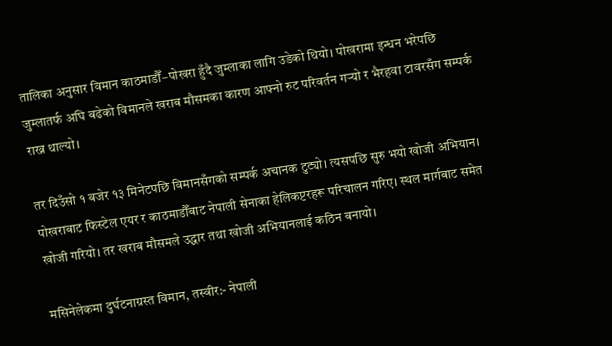तालिका अनुसार विमान काठमाडौँ–पोखरा हुँदै जुम्लाका लागि उडेको थियो। पोखरामा इन्धन भरेपछि जुम्लातर्फ अघि बढेको विमानले खराब मौसमका कारण आफ्नो रुट परिवर्तन गर्‍यो र भैरहवा टावरसँग सम्पर्क राख्न थाल्यो।

तर दिउँसो १ बजेर १३ मिनेटपछि विमानसँगको सम्पर्क अचानक टुट्यो। त्यसपछि सुरु भयो खोजी अभियान। पोखराबाट फिस्टेल एयर र काठमाडौँबाट नेपाली सेनाका हेलिकप्टरहरू परिचालन गरिए। स्थल मार्गबाट समेत खोजी गरियो। तर खराब मौसमले उद्धार तथा खोजी अभियानलाई कठिन बनायो।

मसिनेलेकमा दुर्घटनाग्रस्त विमान, तस्वीर:- नेपाली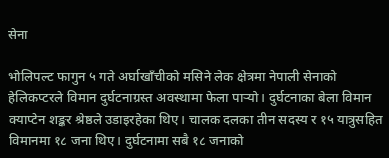सेना

भोलिपल्ट फागुन ५ गते अर्घाखाँचीको मसिने लेक क्षेत्रमा नेपाली सेनाको हेलिकप्टरले विमान दुर्घटनाग्रस्त अवस्थामा फेला पार्‍यो। दुर्घटनाका बेला विमान क्याप्टेन शङ्कर श्रेष्ठले उडाइरहेका थिए। चालक दलका तीन सदस्य र १५ यात्रुसहित विमानमा १८ जना थिए। दुर्घटनामा सबै १८ जनाको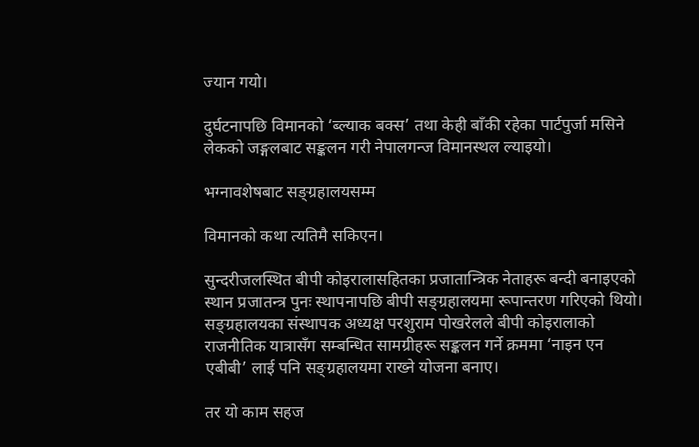ज्यान गयो।

दुर्घटनापछि विमानको ‘ब्ल्याक बक्स’ तथा केही बाँकी रहेका पार्टपुर्जा मसिने लेकको जङ्गलबाट सङ्कलन गरी नेपालगन्ज विमानस्थल ल्याइयो।

भग्नावशेषबाट सङ्ग्रहालयसम्म

विमानको कथा त्यतिमै सकिएन।

सुन्दरीजलस्थित बीपी कोइरालासहितका प्रजातान्त्रिक नेताहरू बन्दी बनाइएको स्थान प्रजातन्त्र पुनः स्थापनापछि बीपी सङ्ग्रहालयमा रूपान्तरण गरिएको थियो। सङ्ग्रहालयका संस्थापक अध्यक्ष परशुराम पोखरेलले बीपी कोइरालाको राजनीतिक यात्रासँग सम्बन्धित सामग्रीहरू सङ्कलन गर्ने क्रममा ‘नाइन एन एबीबी’ लाई पनि सङ्ग्रहालयमा राख्ने योजना बनाए।

तर यो काम सहज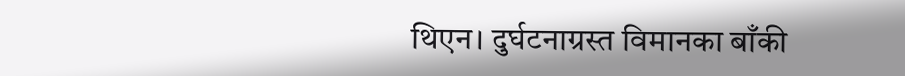थिएन। दुर्घटनाग्रस्त विमानका बाँकी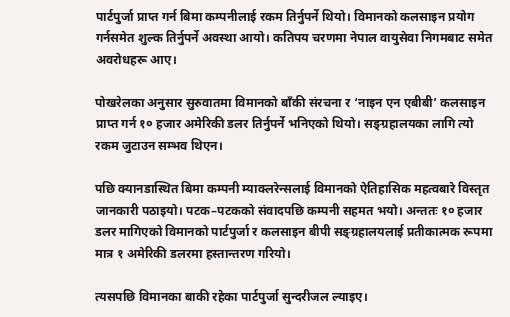पार्टपुर्जा प्राप्त गर्न बिमा कम्पनीलाई रकम तिर्नुपर्ने थियो। विमानको कलसाइन प्रयोग गर्नसमेत शुल्क तिर्नुपर्ने अवस्था आयो। कतिपय चरणमा नेपाल वायुसेवा निगमबाट समेत अवरोधहरू आए।

पोखरेलका अनुसार सुरुवातमा विमानको बाँकी संरचना र ‘नाइन एन एबीबी’ कलसाइन प्राप्त गर्न १० हजार अमेरिकी डलर तिर्नुपर्ने भनिएको थियो। सङ्ग्रहालयका लागि त्यो रकम जुटाउन सम्भव थिएन।

पछि क्यानडास्थित बिमा कम्पनी म्याक्लरेन्सलाई विमानको ऐतिहासिक महत्वबारे विस्तृत जानकारी पठाइयो। पटक–पटकको संवादपछि कम्पनी सहमत भयो। अन्ततः १० हजार डलर मागिएको विमानको पार्टपुर्जा र कलसाइन बीपी सङ्ग्रहालयलाई प्रतीकात्मक रूपमा मात्र १ अमेरिकी डलरमा हस्तान्तरण गरियो।

त्यसपछि विमानका बाकी रहेका पार्टपुर्जा सुन्दरीजल ल्याइए।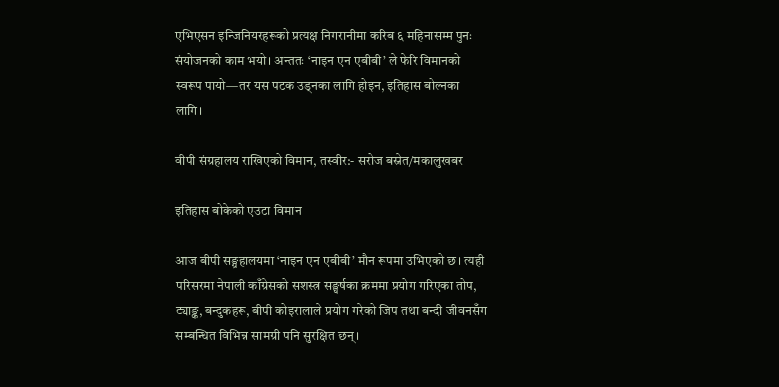एभिएसन इन्जिनियरहरूको प्रत्यक्ष निगरानीमा करिब ६ महिनासम्म पुनः संयोजनको काम भयो। अन्ततः ‘नाइन एन एबीबी’ ले फेरि विमानको स्वरूप पायो—तर यस पटक उड्नका लागि होइन, इतिहास बोल्नका लागि।

वीपी संग्रहालय राखिएको विमान, तस्वीर:- सरोज बस्नेत/मकालुखबर

इतिहास बोकेको एउटा विमान

आज बीपी सङ्ग्रहालयमा ‘नाइन एन एबीबी’ मौन रूपमा उभिएको छ। त्यही परिसरमा नेपाली काँग्रेसको सशस्त्र सङ्घर्षका क्रममा प्रयोग गरिएका तोप, ट्याङ्क, बन्दुकहरू, बीपी कोइरालाले प्रयोग गरेको जिप तथा बन्दी जीवनसँग सम्बन्धित विभिन्न सामग्री पनि सुरक्षित छन्।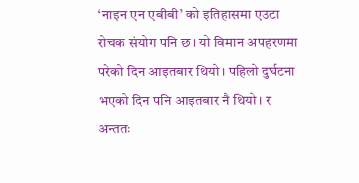‘नाइन एन एबीबी’ को इतिहासमा एउटा रोचक संयोग पनि छ। यो विमान अपहरणमा परेको दिन आइतबार थियो। पहिलो दुर्घटना भएको दिन पनि आइतबार नै थियो। र अन्ततः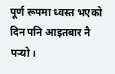पूर्ण रूपमा ध्वस्त भएको दिन पनि आइतबार नै पर्‍यो।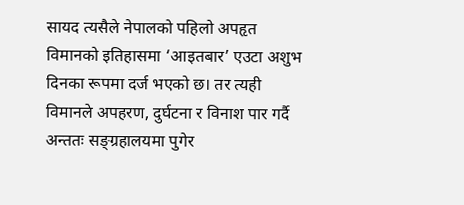सायद त्यसैले नेपालको पहिलो अपहृत विमानको इतिहासमा ‘आइतबार’ एउटा अशुभ दिनका रूपमा दर्ज भएको छ। तर त्यही विमानले अपहरण, दुर्घटना र विनाश पार गर्दै अन्ततः सङ्ग्रहालयमा पुगेर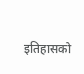इतिहासको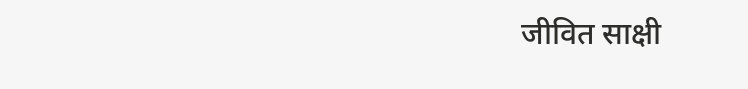जीवित साक्षी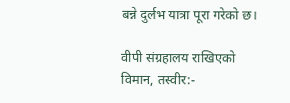बन्ने दुर्लभ यात्रा पूरा गरेको छ।

वीपी संग्रहालय राखिएको विमान, तस्वीर:-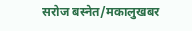सरोज बस्नेत/मकालुखबर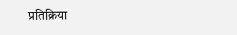प्रतिक्रिया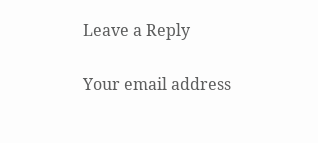Leave a Reply

Your email address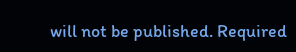will not be published. Required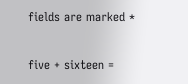fields are marked *

five + sixteen =